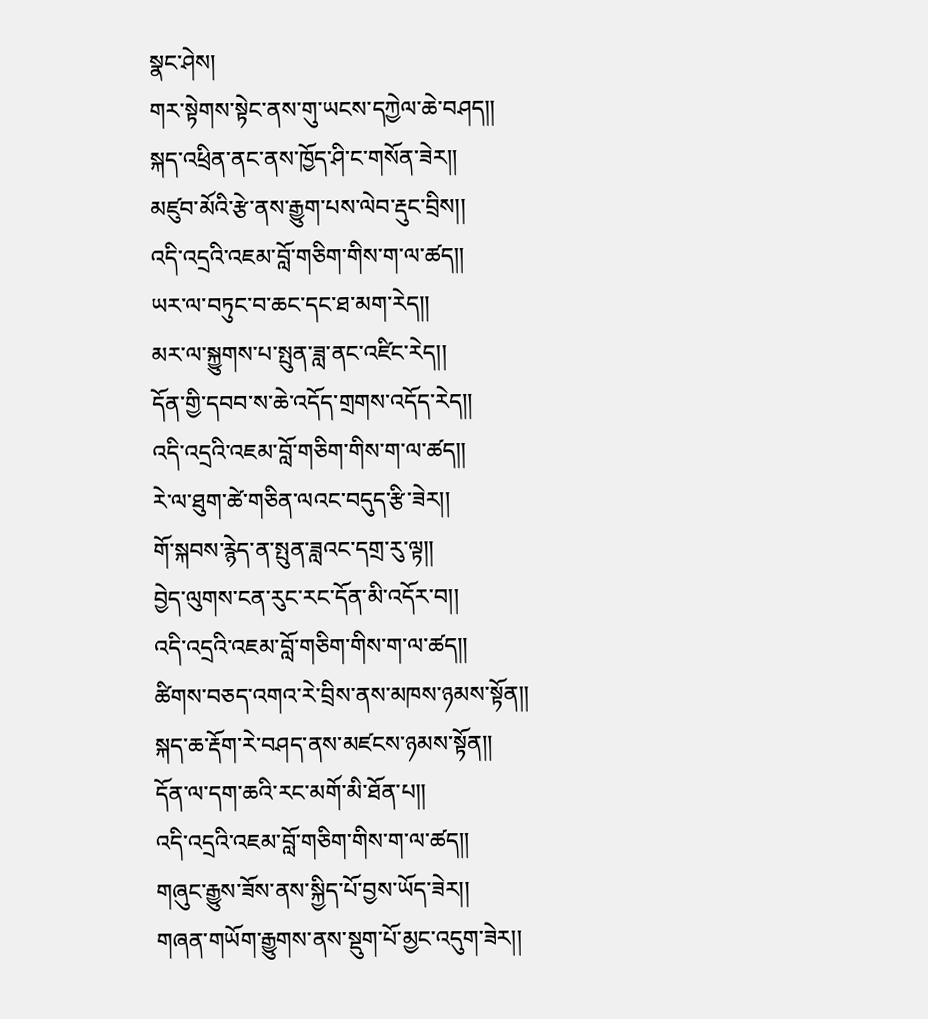སྣང་ཤེས།
གར་སྟེགས་སྟེང་ནས་གུ་ཡངས་དཀྱེལ་ཆེ་བཤད།།
སྐད་འཕྲིན་ནང་ནས་ཁྱོད་ཤི་ང་གསོན་ཟེར།།
མཛུབ་མོའི་རྩེ་ནས་རྒྱུག་པས་ལེབ་རྡུང་བྲིས།།
འདི་འདྲའི་འཇམ་བློ་གཅིག་གིས་ག་ལ་ཚད།།
ཡར་ལ་བཏུང་བ་ཆང་དང་ཐ་མག་རེད།།
མར་ལ་སྐྱུགས་པ་སྤུན་ཟླ་ནང་འཛིང་རེད།།
དོན་གྱི་དབབ་ས་ཆེ་འདོད་གྲགས་འདོད་རེད།།
འདི་འདྲའི་འཇམ་བློ་གཅིག་གིས་ག་ལ་ཚད།།
རེ་ལ་ཐུག་ཚེ་གཅིན་ལའང་བདུད་རྩི་ཟེར།།
གོ་སྐབས་རྙེད་ན་སྤུན་ཟླའང་དགྲ་རུ་ལྟ།།
བྱེད་ལུགས་ངན་རུང་རང་དོན་མི་འདོར་བ།།
འདི་འདྲའི་འཇམ་བློ་གཅིག་གིས་ག་ལ་ཚད།།
ཚིགས་བཅད་འགའ་རེ་བྲིས་ནས་མཁས་ཉམས་སྟོན།།
སྐད་ཆ་རྡོག་རེ་བཤད་ནས་མཛངས་ཉམས་སྟོན།།
དོན་ལ་དག་ཆའི་རང་མགོ་མི་ཐོན་པ།།
འདི་འདྲའི་འཇམ་བློ་གཅིག་གིས་ག་ལ་ཚད།།
གཞུང་རྒྱུས་ཟོས་ནས་སྐྱིད་པོ་བྱས་ཡོད་ཟེར།།
གཞན་གཡོག་རྒྱུགས་ནས་སྡུག་པོ་མྱང་འདུག་ཟེར།།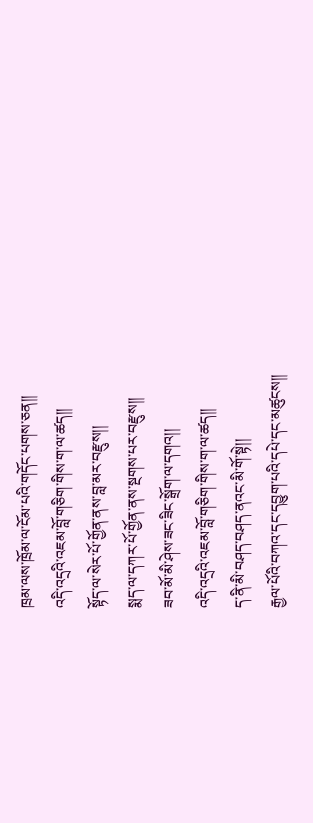ཁྲམ་ལས་ཁྲོམ་ལ་ངོམ་པའི་གདོང་པགས་ཅན།།
འདི་འདྲའི་འཇམ་བློ་གཅིག་གིས་ག་ལ་ཚད།།
སྟོད་ལ་སེར་པོ་གྱོན་ནས་བླ་མར་བརྫུས།།
སྨད་ལ་དཀར་པོ་གྱོན་ནས་སྔགས་པར་བརྫུས།།
ཟབ་མོ་མི་ཤེས་ཟང་ཟིང་སྒྲོག་ལ་དགའ།།
འདི་འདྲའི་འཇམ་བློ་གཅིག་གིས་ག་ལ་ཚད།།
ད་ནི་མི་བཤད་བཤད་ནའང་མི་གོ་སྟེ།།
རྒྱལ་པོའི་བཀའ་དང་དབྱུག་པའི་དཔེ་དང་མཚུངས།།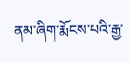ནམ་ཞིག་རྨོངས་པའི་རྒྱ་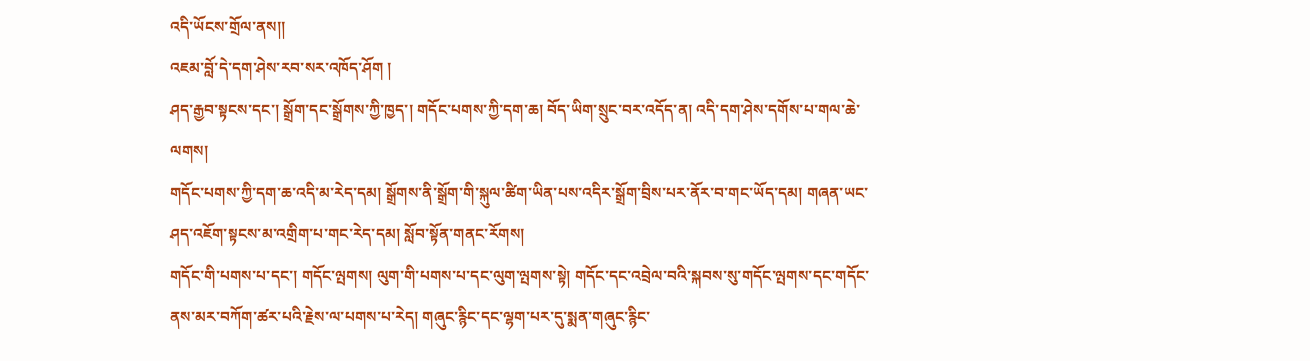འདི་ཡོངས་གྲོལ་ནས།།
འཇམ་བློ་དེ་དག་ཤེས་རབ་སར་འཁོད་ཤོག །
ཤད་རྒྱབ་སྟངས་དང་། སྒྲོག་དང་སྒྲོགས་ཀྱི་ཁྱད་། གདོང་པགས་ཀྱི་དག་ཆ། བོད་ཡིག་སྲུང་བར་འདོད་ན། འདི་དག་ཤེས་དགོས་པ་གལ་ཆེ་ལགས།
གདོང་པགས་ཀྱི་དག་ཆ་འདི་མ་རེད་དམ། སྒྲོགས་ནི་སྒྲོག་གི་སྐུལ་ཚིག་ཡིན་པས་འདིར་སྒྲོག་བྲིས་པར་ནོར་བ་གང་ཡོད་དམ། གཞན་ཡང་ཤད་འཇོག་སྟངས་མ་འགྲིག་པ་གང་རེད་དམ། སློབ་སྟོན་གནང་རོགས།
གདོང་གི་པགས་པ་དང་། གདོང་ལྤགས། ལུག་གི་པགས་པ་དང་ལུག་ལྤགས་སྟེ། གདོང་དང་འབྲེལ་བའི་སྐབས་སུ་གདོང་ལྤགས་དང་གདོང་ནས་མར་བཀོག་ཚར་པའི་རྗེས་ལ་པགས་པ་རེད། གཞུང་རྙིང་དང་ལྷག་པར་དུ་སྨན་གཞུང་རྙིང་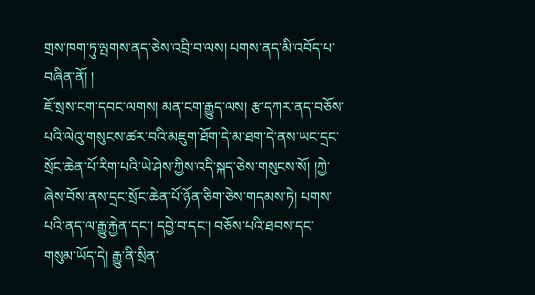གྲས་ཁག་ཏུ་ལྤགས་ནད་ཅེས་འབྲི་བ་ལས། པགས་ནད་མི་འབོད་པ་བཞིན་ནོ། །
ཇོ་སྲས་ངག་དབང་ལགས། མན་ངག་རྒྱུད་ལས། རྩ་དཀར་ནད་བཅོས་པའི་ལེའུ་གསུངས་ཚར་བའི་མཇུག་ཐོག་དེ་མ་ཐག་དེ་ནས་ཡང་དྲང་སྲོང་ཆེན་པོ་རིག་པའི་ཡེ་ཤེས་ཀྱིས་འདི་སྐད་ཅེས་གསུངས་སོ། །ཀྱེ་ཞེས་བོས་ནས་དྲང་སྲོང་ཆེན་པོ་ཉོན་ཅིག་ཅེས་གདམས་ཏེ། པགས་པའི་ནད་ལ་རྒྱུ་རྐྱེན་དང་། དབྱེ་བ་དང་། བཅོས་པའི་ཐབས་དང་གསུམ་ཡོད་དེ། རྒྱུ་ནི་སྲིན་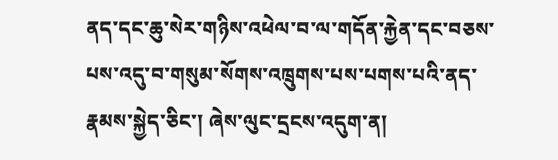ནད་དང་ཆུ་སེར་གཉིས་འཕེལ་བ་ལ་གདོན་རྐྱེན་དང་བཅས་པས་འདུ་བ་གསུམ་སོགས་འཁྲུགས་པས་པགས་པའི་ནད་རྣམས་སྐྱེད་ཅིང་། ཞེས་ལུང་དྲངས་འདུག་ན།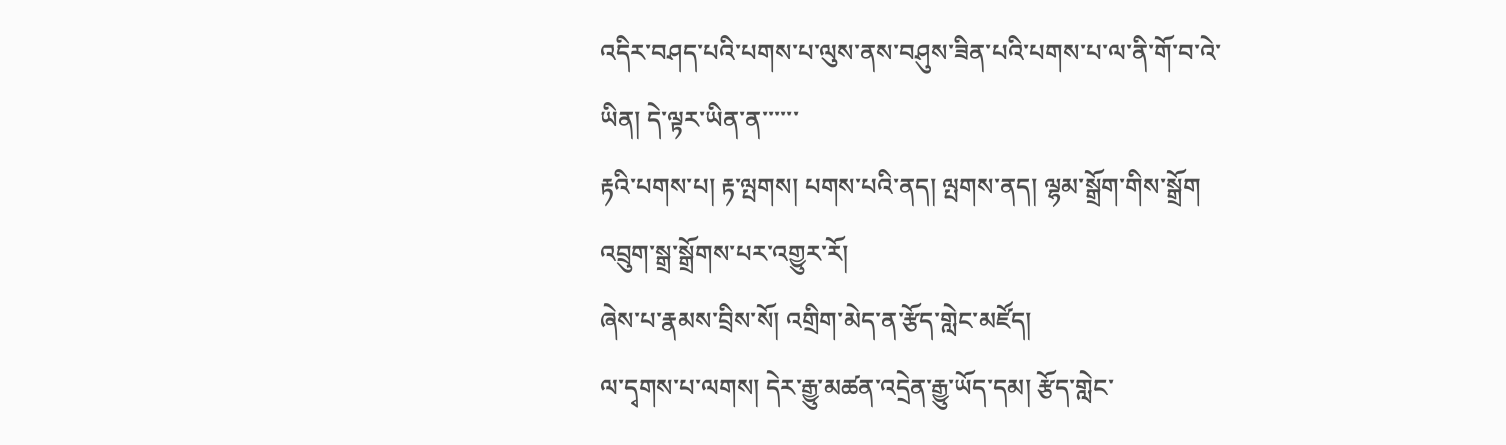འདིར་བཤད་པའི་པགས་པ་ལུས་ནས་བཤུས་ཟིན་པའི་པགས་པ་ལ་ནི་གོ་བ་འེ་ཡིན། དེ་ལྟར་ཡིན་ན་་་་་་
རྟའི་པགས་པ། རྟ་ལྤགས། པགས་པའི་ནད། ལྤགས་ནད། ལྷམ་སྒྲོག་གིས་སྒྲོག འབྲུག་སྒྲ་སྒྲོགས་པར་འགྱུར་རོ།
ཞེས་པ་རྣམས་བྲིས་སོ། འགྲིག་མེད་ན་རྩོད་གླེང་མཛོད།
ལ་དྭགས་པ་ལགས། དེར་རྒྱུ་མཚན་འདྲེན་རྒྱུ་ཡོད་དམ། རྩོད་གླེང་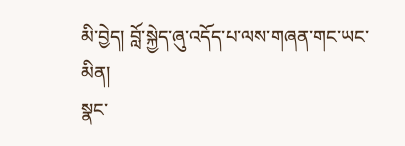མི་བྱེད། བློ་སྐྱེད་ཞུ་འདོད་པ་ལས་གཞན་གང་ཡང་མིན།
སྣང་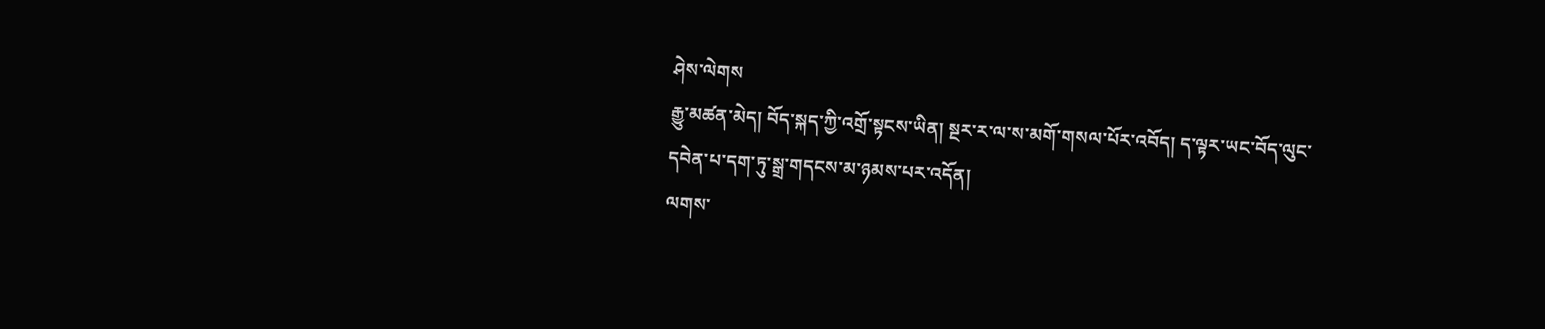ཤེས་ལེགས
རྒྱུ་མཚན་མེད། བོད་སྐད་ཀྱི་འགྲོ་སྟངས་ཡིན། སྔར་ར་ལ་ས་མགོ་གསལ་པོར་འབོད། ད་ལྟར་ཡང་བོད་ལུང་དབེན་པ་དག་ཏུ་སྒྲ་གདངས་མ་ཉམས་པར་འདོན།
ལགས་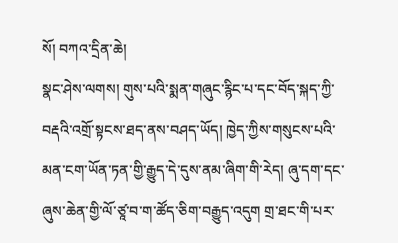སོ། བཀའ་དྲིན་ཆེ།
སྣང་ཤེས་ལགས། གུས་པའི་སྨན་གཞུང་རྙིང་པ་དང་བོད་སྐད་ཀྱི་བརྡའི་འགྲོ་སྟངས་ཐད་ནས་བཤད་ཡོད། ཁྱེད་ཀྱིས་གསུངས་པའི་མན་ངག་ཡོན་ཏན་གྱི་རྒྱུད་དེ་དུས་ནམ་ཞིག་གི་རེད། ཞུ་དག་དང་ཞུས་ཆེན་གྱི་ལོ་ཙཱ་བ་ག་ཚོད་ཅིག་བརྒྱུད་འདུག གྲ་ཐང་གི་པར་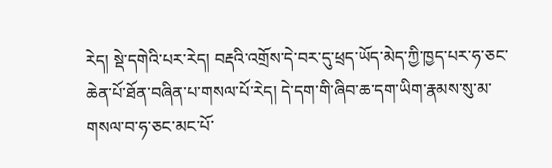རེད། སྡེ་དགེའི་པར་རེད། བརྡའི་འགྲོས་དེ་བར་དུ་ཕྲད་ཡོད་མེད་ཀྱི་ཁྱད་པར་ཧ་ཅང་ཆེན་པོ་ཐོན་བཞིན་པ་གསལ་པོ་རེད། དེ་དག་གི་ཞིབ་ཆ་དག་ཡིག་རྣམས་སུ་མ་གསལ་བ་ཧ་ཅང་མང་པོ་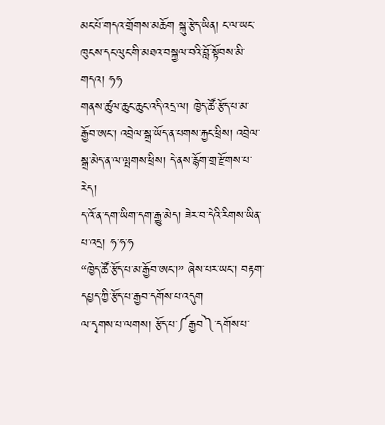མང་པོ་གདའ་གྲོགས་མཆོག སྐུ་རྩེད་ཡིན། ང་ལ་ཡང་ཁུངས་དང་ལུང་གི་མཐའ་བསྐྱལ་བའི་བློ་སྟོབས་མི་གདའ། ཧཧ
གནས་ཚུལ་ཆུང་ཆུང་འདི་འདྲ་ལ། ཁྱེད་ཚོ་རྩོད་པ་མ་རྒྱོབ་ཨང་། འབྲེལ་སྒྲ་ཡོད་ན་པགས་རྐྱང་ཕྲིས། འབྲེལ་སྒྲ་མེད་ན་ལ་ལྤགས་ཕྲིས། དེ་ནས་རྙོག་གྲ་རྫོགས་པ་རེད།
ད་འོ་ན་དག་ཡིག་དག་རྒྱུ་མེད། ཟེར་བ་དེའི་རིགས་ཡིན་པ་འདྲ། ཧ་ཧ་ཧ
“ཁྱེད་ཚོ་རྩོད་པ་མ་རྒྱོབ་ཨང་།” ཞེས་པར་ཡང་། བརྟག་དཔྱད་ཀྱི་རྩོད་པ་རྒྱབ་དགོས་པ་འདུག
ལ་དྭགས་པ་ལགས། རྩོད་པ་༼རྒྱབ༽་དགོས་པ་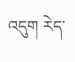འདུག རེད་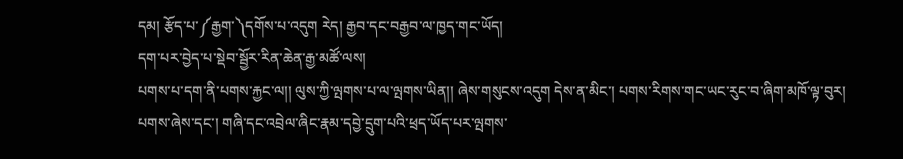དམ། རྩོད་པ་༼རྒྱག་༽དགོས་པ་འདུག རེད། རྒྱབ་དང་བརྒྱབ་ལ་ཁྱད་གང་ཡོད།
དག་པར་བྱེད་པ་སྡེབ་སྦྱོར་རིན་ཆེན་རྒྱ་མཚོ་ལས།
པགས་པ་དག་ནི་པགས་རྐྱང་ལ།། ལུས་ཀྱི་ལྤགས་པ་ལ་ལྤགས་ཡིན།། ཞེས་གསུངས་འདུག དེས་ན་མིང་། པགས་རིགས་གང་ཡང་རུང་བ་ཞིག་མཁོ་ལྟ་བུར། པགས་ཞེས་དང་། གཞི་དང་འབྲེལ་ཞིང་རྣམ་དབྱེ་དྲུག་པའི་ཕྲད་ཡོད་པར་ལྤགས་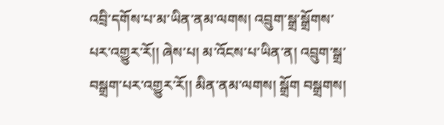འབྲི་དགོས་པ་མ་ཡིན་ནམ་ལགས། འབྲུག་སྒྲ་སྒྲོགས་པར་འགྱུར་རོ།། ཞེས་པ། མ་འོངས་པ་ཡིན་ན། འབྲུག་སྒྲ་བསྒྲག་པར་འགྱུར་རོ།། མིན་ནམ་ལགས། སྒྲོག བསྒྲགས།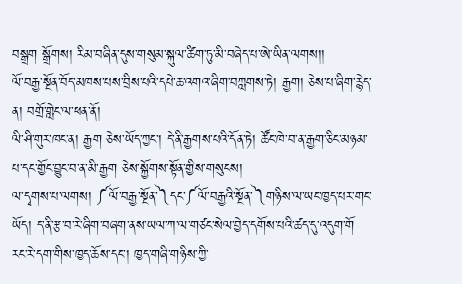བསྒྲག སྒྲོགས། རིམ་བཞིན་དུས་གསུམ་སྐུལ་ཚིག་ཏུ་མི་བཞེད་པ་ཨེ་ཡིན་ལགས།།
ལོ་བརྒྱ་སྔོན་བོད་མཁས་པས་བྲིས་པའི་དཔེ་ཆ་འགའ་ཞིག་བཀླགས་ཏེ། རྒྱག། ཅེས་པ་ཞིག་རྙེད་ན། བགྲོ་གླེང་ལ་ཕན་ནོ།
ལི་ཤི་གུར་ཁང་ན། རྒྱག ཅེས་ཡོད་ཀྱང་། དེ་ནི་རྒྱགས་པའི་དོན་ཏེ། ཚོང་ཁེ་བ་ན་རྒྱག་ཅིང་མཉམ་པ་དང་གྱོང་བྱུང་བ་ན་མི་རྒྱག ཅེས་སྐྱོགས་སྟོན་གྱིས་གསུངས།
ལ་དྭགས་པ་ལགས། ༼ལོ་བརྒྱ་སྔོན་༽དང་༼ལོ་བརྒྱའི་སྔོན་༽གཉིས་ལ་ཡང་ཁྱད་པར་གང་ཡོད། ད་ནི་རྩ་བ་རེ་ཞིག་བཞག་ནས་ཡལ་ཀ་ལ་གཙང་སེལ་བྱེད་དགོས་པའི་ཚད་དུ་འདུག་གོ
རང་རེ་དག་གིས་ཁྱད་ཆོས་དང་། ཁྱད་གཞི་གཉིས་ཀྱི་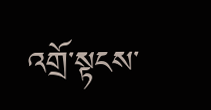འགྲོ་སྟངས་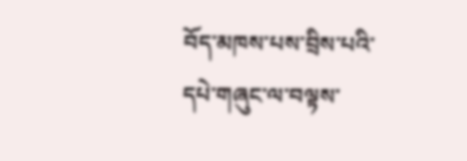བོད་མཁས་པས་བྲིས་པའི་དཔེ་གཞུང་ལ་བལྟས་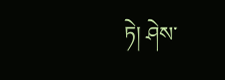ཏེ། ཤེས་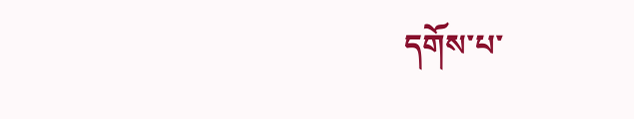དགོས་པ་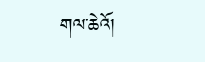གལ་ཆེའོ།